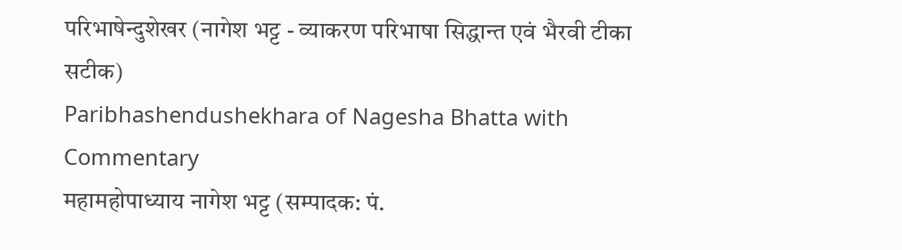परिभाषेन्दुशेखर (नागेश भट्ट - व्याकरण परिभाषा सिद्धान्त एवं भैरवी टीका सटीक)
Paribhashendushekhara of Nagesha Bhatta with Commentary
महामहोपाध्याय नागेश भट्ट (सम्पादक: पं.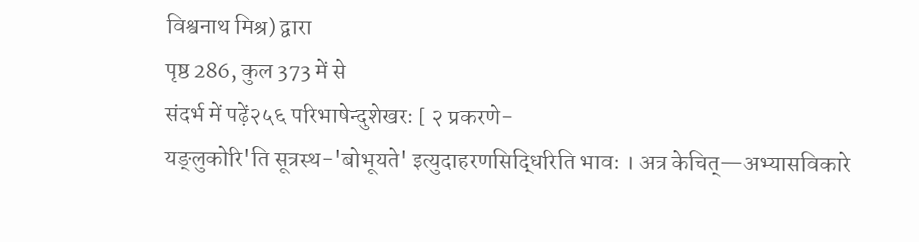विश्वनाथ मिश्र) द्वारा
पृष्ठ 286, कुल 373 में से
संदर्भ में पढ़ें२५६ परिभाषेन्दुशेखरः [ २ प्रकरणे-
यङ्लुकोरि'ति सूत्रस्थ-'बोभूयते' इत्युदाहरणसिद्धिरिति भावः । अत्र केचित्—अभ्यासविकारे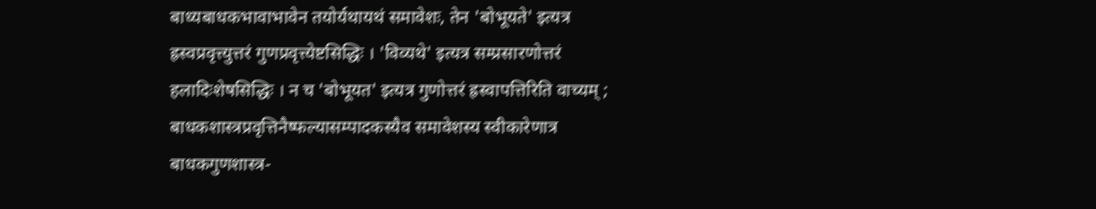बाध्यबाधकभावाभावेन तयोर्यथायथं समावेशः, तेन 'बोभूयते' इत्यत्र ह्रस्वप्रवृत्त्युत्तरं गुणप्रवृत्त्येष्टसिद्धिः । 'विव्यथे' इत्यत्र सम्प्रसारणोत्तरं हलादिःशेषसिद्धिः । न च 'बोभूयत' इत्यत्र गुणोत्तरं ह्रस्वापत्तिरिति वाच्यम् ; बाधकशास्त्रप्रवृत्तिनैष्फल्यासम्पादकस्यैव समावेशस्य स्वीकारेणात्र बाधकगुणशास्त्र-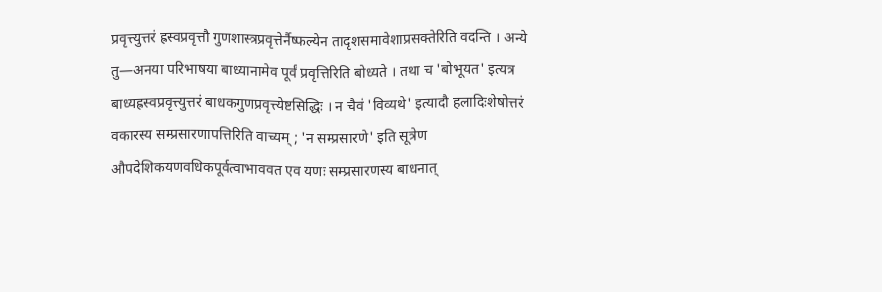प्रवृत्त्युत्तरं ह्रस्वप्रवृत्तौ गुणशास्त्रप्रवृत्तेर्नैष्फल्येन तादृशसमावेशाप्रसक्तेरिति वदन्ति । अन्ये तु—अनया परिभाषया बाध्यानामेव पूर्वं प्रवृत्तिरिति बोध्यते । तथा च 'बोभूयत' इत्यत्र बाध्यह्रस्वप्रवृत्त्युत्तरं बाधकगुणप्रवृत्त्येष्टसिद्धिः । न चैवं 'विव्यथे' इत्यादौ हलादिःशेषोत्तरं वकारस्य सम्प्रसारणापत्तिरिति वाच्यम् ; 'न सम्प्रसारणे' इति सूत्रेण औपदेशिकयणवधिकपूर्वत्वाभाववत एव यणः सम्प्रसारणस्य बाधनात्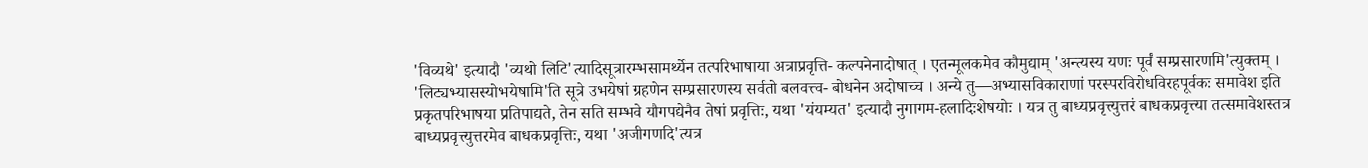'विव्यथे' इत्यादौ 'व्यथो लिटि'त्यादिसूत्रारम्भसामर्थ्येन तत्परिभाषाया अत्राप्रवृत्ति- कल्पनेनादोषात् । एतन्मूलकमेव कौमुद्याम् 'अन्त्यस्य यणः पूर्वं सम्प्रसारणमि'त्युक्तम् । 'लिट्यभ्यासस्योभयेषामि'ति सूत्रे उभयेषां ग्रहणेन सम्प्रसारणस्य सर्वतो बलवत्त्व- बोधनेन अदोषाच्च । अन्ये तु—अभ्यासविकाराणां परस्परविरोधविरहपूर्वकः समावेश इति प्रकृतपरिभाषया प्रतिपाद्यते, तेन सति सम्भवे यौगपद्येनैव तेषां प्रवृत्तिः, यथा 'यंयम्यत' इत्यादौ नुगागम-हलादिःशेषयोः । यत्र तु बाध्यप्रवृत्त्युत्तरं बाधकप्रवृत्त्या तत्समावेशस्तत्र बाध्यप्रवृत्त्युत्तरमेव बाधकप्रवृत्तिः, यथा 'अजीगणदि'त्यत्र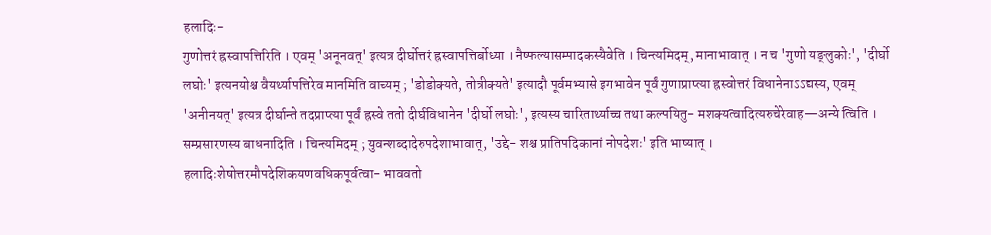हलादिः-
गुणोत्तरं ह्रस्वापत्तिरिति । एवम् 'अनूनवत्' इत्यत्र दीर्घोत्तरं ह्रस्वापत्तिर्बोध्या । नैष्फल्यासम्पादकस्यैवेति । चिन्त्यमिदम्, मानाभावात् । न च 'गुणो यङ्लुकोः', 'दीर्घो लघोः' इत्यनयोश्च वैयर्थ्यापत्तिरेव मानमिति वाच्यम् ; 'डोडोक्यते, तोत्रीक्यते' इत्यादौ पूर्वमभ्यासे इगभावेन पूर्वं गुणाप्राप्त्या ह्रस्वोत्तरं विधानेनाऽऽद्यस्य, एवम् 'अनीनयत्' इत्यत्र दीर्घान्ते तदप्राप्त्या पूर्वं ह्रस्वे ततो दीर्घविधानेन 'दीर्घो लघोः', इत्यस्य चारितार्थ्याच्च तथा कल्पयितु- मशक्यत्वादित्यरुचेरेवाह—अन्ये त्विति । सम्प्रसारणस्य बाधनादिति । चिन्त्यमिदम् ; युवन्शब्दादेरुपदेशाभावात्, 'उद्दे- शश्च प्रातिपदिकानां नोपदेशः' इति भाष्यात् । हलादिःशेषोत्तरमौपदेशिकयणवधिकपूर्वत्वा- भाववतो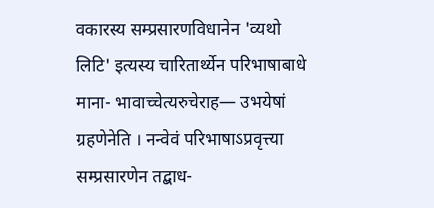वकारस्य सम्प्रसारणविधानेन 'व्यथो लिटि' इत्यस्य चारितार्थ्येन परिभाषाबाधे माना- भावाच्चेत्यरुचेराह— उभयेषां ग्रहणेनेति । नन्वेवं परिभाषाऽप्रवृत्त्या सम्प्रसारणेन तद्बाध-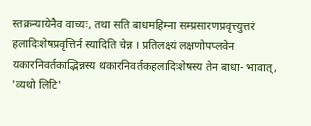स्तक्रन्यायेनैव वाच्यः, तथा सति बाधमहिम्ना सम्प्रसारणप्रवृत्त्युत्तरं हलादिःशेषप्रवृत्तिर्न स्यादिति चेन्न । प्रतिलक्ष्यं लक्षणोपप्लवेन यकारनिवर्तकाद्भिन्नस्य थकारनिवर्तकहलादिःशेषस्य तेन बाधा- भावात्, 'व्यथो लिटि'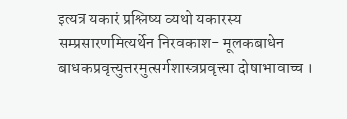इत्यत्र यकारं प्रश्लिष्य व्यथो यकारस्य सम्प्रसारणमित्यर्थेन निरवकाश- मूलकबाधेन बाधकप्रवृत्त्युत्तरमुत्सर्गशास्त्रप्रवृत्त्या दोषाभावाच्च ।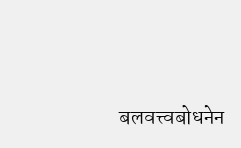बलवत्त्वबोधनेन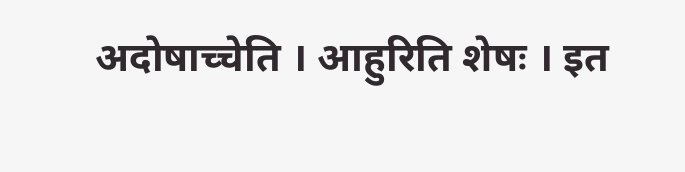अदोषाच्चेति । आहुरिति शेषः । इत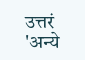उत्तरं 'अन्ये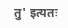तु' इत्यतः